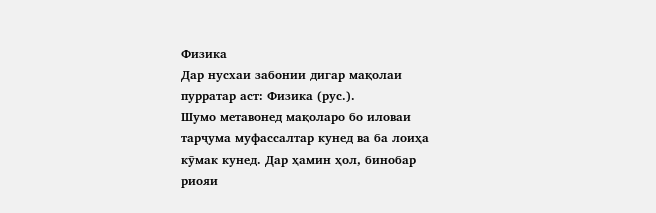Физика
Дар нусхаи забонии дигар мақолаи пурратар аст: Физика (рус.).
Шумо метавонед мақоларо бо иловаи тарҷума муфассалтар кунед ва ба лоиҳа кӯмак кунед. Дар ҳамин ҳол, бинобар риояи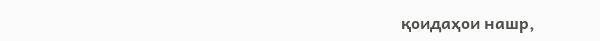қоидаҳои нашр,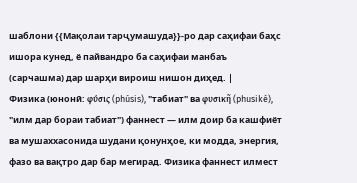шаблони {{Мақолаи тарҷумашуда}}-ро дар саҳифаи баҳс ишора кунед, ё пайвандро ба саҳифаи манбаъ (сарчашма) дар шарҳи вироиш нишон диҳед. |
Физика (юнонӣ: φύσις (phúsis), "табиат" ва φυσικῆ (phusiké), "илм дар бораи табиат") фаннест — илм доир ба кашфиёт ва мушаххасонида шудани қонунҳое, ки модда, энергия, фазо ва вақтро дар бар мегирад. Физика фаннест илмест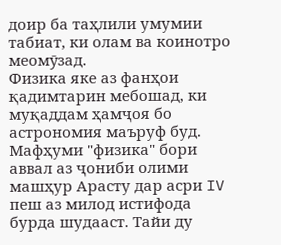доир ба таҳлили умумии табиат, ки олам ва коинотро меомӯзад.
Физика яке аз фанҳои қадимтарин мебошад, ки муқаддам ҳамҷоя бо астрономия маъруф буд. Мафҳуми "физика" бори аввал аз ҷониби олими машҳур Арасту дар асри IV пеш аз милод истифода бурда шудааст. Тайи ду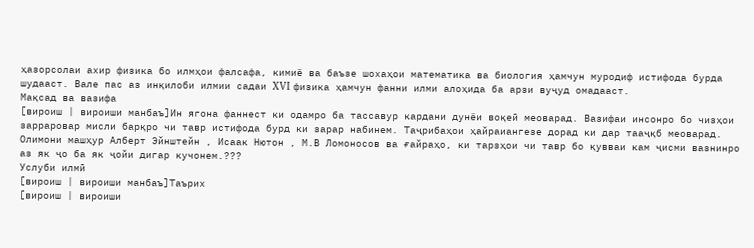ҳазорсолаи ахир физика бо илмҳои фалсафа, кимиё ва баъзе шохаҳои математика ва биология ҳамчун муродиф истифода бурда шудааст. Вале пас аз инқилоби илмии садаи XVI физика ҳамчун фанни илми алоҳида ба арзи вуҷуд омадааст.
Мақсад ва вазифа
[вироиш | вироиши манбаъ]Ин ягона фаннест ки одамро ба тассавур кардани дунёи воқеӣ меоварад. Вазифаи инсонро бо чизҳои зарраровар мисли барқро чи тавр истифода бурд ки зарар набинем. Таҷрибаҳои ҳайраиангезе дорад ки дар тааҷқб меоварад. Олимони машҳур Алберт Эйнштейн , Исаак Нютон , М.В Ломоносов ва ғайраҳо, ки тарзҳои чи тавр бо қувваи кам ҷисми вазнинро аз як ҷо ба як ҷойи дигар кучонем.???
Услуби илмӣ
[вироиш | вироиши манбаъ]Таърих
[вироиш | вироиши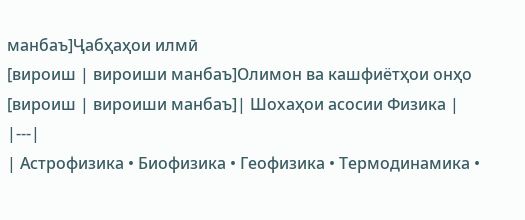манбаъ]Ҷабҳаҳои илмӣ
[вироиш | вироиши манбаъ]Олимон ва кашфиётҳои онҳо
[вироиш | вироиши манбаъ]| Шохаҳои асосии Физика |
|---|
| Астрофизика • Биофизика • Геофизика • Термодинамика •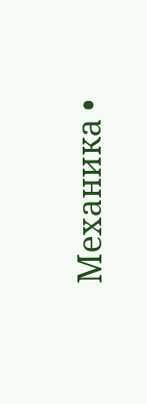Механика •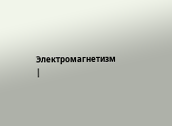Электромагнетизм |